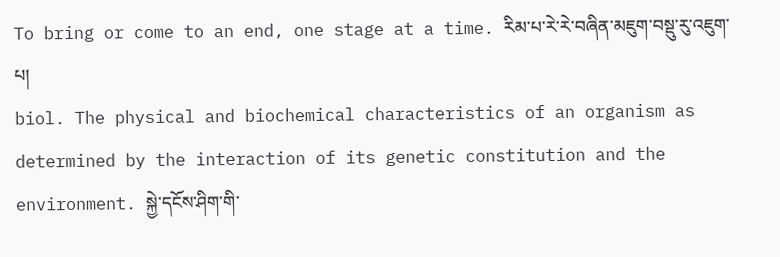To bring or come to an end, one stage at a time. རིམ་པ་རེ་རེ་བཞིན་མཇུག་བསྡུ་རུ་འཇུག་པ།
biol. The physical and biochemical characteristics of an organism as determined by the interaction of its genetic constitution and the environment. སྐྱེ་དངོས་ཤིག་གི་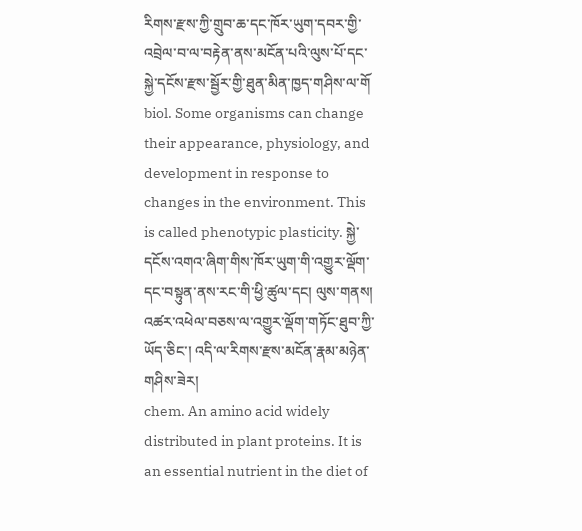རིགས་རྫས་ཀྱི་གྲུབ་ཆ་དང་ཁོར་ཡུག་དབར་གྱི་འབྲེལ་བ་ལ་བརྟེན་ནས་མངོན་པའི་ལུས་པོ་དང་སྐྱེ་དངོས་རྫས་སྦྱོར་གྱི་ཐུན་མིན་ཁྱད་གཤིས་ལ་གོ
biol. Some organisms can change their appearance, physiology, and development in response to changes in the environment. This is called phenotypic plasticity. སྐྱེ་དངོས་འགའ་ཞིག་གིས་ཁོར་ཡུག་གི་འགྱུར་ལྡོག་དང་བསྟུན་ནས་རང་གི་ཕྱི་ཚུལ་དང། ལུས་གནས། འཚར་འཕེལ་བཅས་ལ་འགྱུར་ལྡོག་གཏོང་ཐུབ་ཀྱི་ཡོད་ཅིང་། འདི་ལ་རིགས་རྫས་མངོན་རྣམ་མཉེན་གཤིས་ཟེར།
chem. An amino acid widely distributed in plant proteins. It is an essential nutrient in the diet of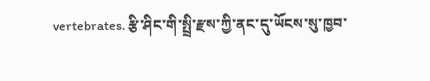vertebrates. རྩི་ཤིང་གི་སྤྲི་རྫས་ཀྱི་ནང་དུ་ཡོངས་སུ་ཁྱབ་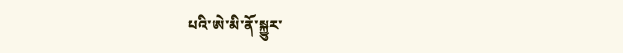པའི་ཨེ་མི་ནོ་སྐྱུར་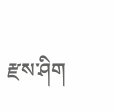རྫས་ཤིག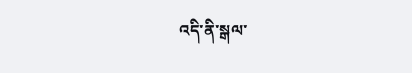འདི་ནི་སྒལ་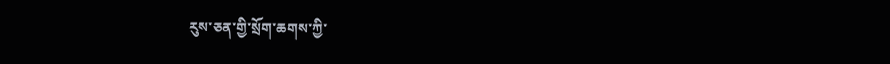རུས་ཅན་གྱི་སྲོག་ཆགས་ཀྱི་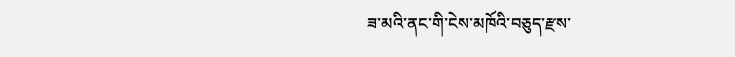ཟ་མའི་ནང་གི་ངེས་མཁོའི་བཅུད་རྫས་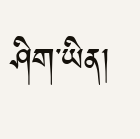ཤིག་ཡིན།